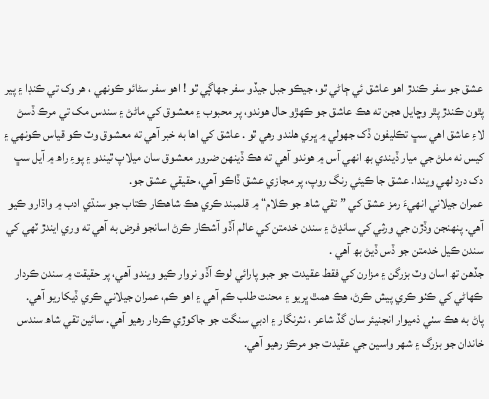عشق جو سفر ڪندڙ اهو عاشق ئي ڄاڻي ٿو، جيڪو جبل جيڏو سفر جھاڳي ٿو ! اھو سفر سڻائو ڪونهي ، هر وک تي ڪنڊا ۽ پير پٿون ڪندڙ پٿر وڇايل هجن ته هڪ عاشق جو ڪهڙو حال هوندو، پر محبوب ۽ معشوق کي ماڻڻ ۽ سندس مک تي مرڪ ڏسڻ لاءِ عاشق اهي سڀ تڪليفون ڏک جهولي ۾ ڀري هلندو رھي ٿو . عاشق کي اھا به خبر آهي ته معشوق وٽ ڪو قياس ڪونهي ۽ کيس نه ملڻ جي ميار ڏيندي بھ انهي آس ۾ هوندو آهي ته هڪ ڏينهن ضرور معشوق سان ميلاپ ٿيندو ۽ پوءِ راھ ۾ آيل سڀ دک درد لھي ويندا. عشق جا ڪيئي رنگ روپ، پر مجازي عشق ڏاڪو آھي، حقيقي عشق جو.
عمران جيلاني انهيءَ رمز عشق کي ”تقي شاھ جو ڪلام“ ۾ قلمبند ڪري هڪ شاھڪار ڪتاب جو سنڌي ادب ۾ واڌارو ڪيو آهي. پنهنجن وڏڙن جي ورثي کي سانڍڻ ۽ سندن خدمتن کي عالم آڏو آشڪار ڪرڻ اسانجو فرض به آهي ته وري ايندڙ ٽهي کي سندن ڪيل خدمتن جو ڏس ڏيڻ بھ آهي .
جڏھن تھ اسان وٽ بزرگن ۽ مزارن کي فقط عقيدت جو جبو پارائي لوڪ آڏو نروار ڪيو ويندو آھي، پر حقيقت ۾ سندن ڪردار ڪهاڻي کي ڪٺو ڪري پيش ڪرڻ، هڪ همٿ ڀريو ۽ محنت طلب ڪم آهي ۽ اهو ڪم، عمران جيلاني ڪري ڏيکاريو آهي.
پاڻ به هڪ سٺي ذميوار انجنيئر سان گڏ شاعر ، نثرنگار ۽ ادبي سنگت جو جاکوڙي ڪردار رهيو آهي. سائين تقي شاھ سندس خاندان جو بزرگ ۽ شهر واسين جي عقيدت جو مرڪز رھيو آهي.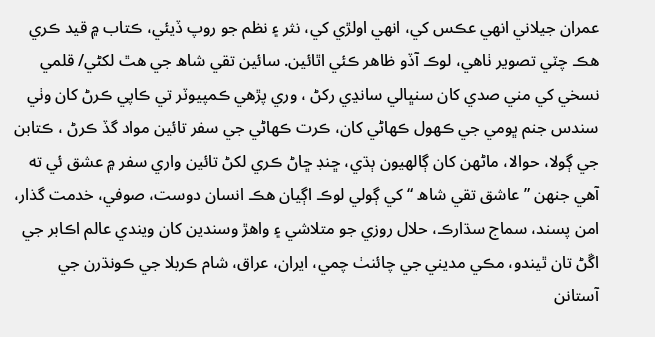عمران جيلاني انهي عڪس کي، انهي اولڙي کي، نثر ۽ نظم جو روپ ڏيئي، ڪتاب ۾ قيد ڪري هڪ چٽي تصوير ٺاهي، لوڪ آڏو ظاهر ڪئي اٿائين. سائين تقي شاھ جي هٿ لکڻي/ قلمي نسخي کي مني صدي کان سنڀالي سانڍي رکڻ ، وري پڙهي ڪمپيوٽر تي ڪاپي ڪرڻ کان وٺي سندس جنم ڀومي جي ڪهول ڪهاڻي کان، ڪرت ڪهاڻي جي سفر تائين مواد گڏ ڪرڻ ، ڪتابن جي ڳولا، حوالا، ماڻهن کان ڳالهيون ٻڌي، ڇنڊ ڇاڻ ڪري لکڻ تائين واري سفر ۾ عشق ئي ته آهي جنهن ”عاشق تقي شاھ “ کي ڳولي لوڪ اڳيان هڪ انسان دوست، صوفي، خدمت گذار، امن پسند، سماج سڌارڪ، حلال روزي جو متلاشي ۽ واهڙ وسندين کان ويندي عالم اڪابر جي اڱڻ تان ٿيندو، مڪي مديني جي چائنٺ چمي، ايران، عراق، شام ڪربلا جي ڪونڌرن جي آستانن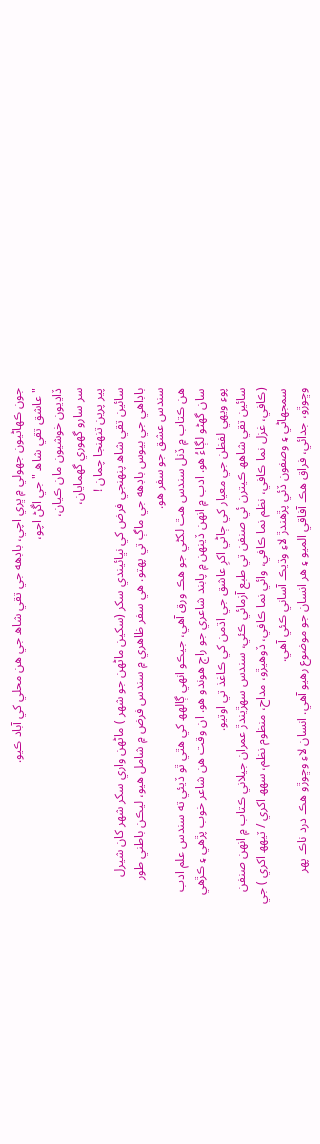جون ڪهاڻيون جهولي ۾ ڀري اچي، باڊهه جي تقي شاھ جي هن محلي کي آباد ڪيو.
" عاشق تقي شاھ " جي اڱڻ اچو،
ڏاڍيون خوشيون مان ڪيان،
سر سارو گھوري گهمايان،
پير پرين تنھنجا چمان !
سائين تقي شاھ پنهنجي فرض کي نڀائيندي سکر (سکين ماڻهن جو شهر ) ماڻهن واري سکر شهر کان شيرل باڊاهي جي بيوس باڊهه جي ماڳ تي پهتو. هي سفر ظاهري ۾ سندس فرض ۾ شامل هيو، ليڪن باطني طور سندس عشق جو سفر هو.
هن ڪتاب ۾ ڏنل سندس هٿ لکڻي جو هڪ ورق آهي، جيڪو انھي ڳالھھ کي هٿي ٿو ڏيئي ته سندس علم ادب سان گهڻو لڳاءُ هو. ادب ۾ انهن ڏينهن ۾ پابند شاعري جو راڄ هوندو هو. ان وقت هن شاعر خوب پڙهي ۽ ڪڙهي پوءِ ويهي لفظن جي معيار کي ڄاڻي اکرِ عاشق جي اڌمن کي ڪاغذ تي اوتيو.
سائين تقي شاھھ ڪيترن ئي صنفن تي طبع آزمائي ڪئي، سندس سھڙيندڙ عمران جيلاني ڪتاب ۾ انهن صنفن (ڪافي، غزل نما ڪافي، نظم نما ڪافي، وائي نما ڪافي، ڏوهيڙو، مداح، منظوم نظم، سھھ اکري / ٽيھھ اکري ) جي سمجهاڻي ۽ وصفون ڏئي پڙهندڙ لاءِ وڌيڪ آساني ڪئي آهي.
وڇوڙو، جدائي، فراق هڪ آفاقي الميو ۽ هر انسان جو موضوع رهيو آهي. انسان لاءِ وڇوڙو هڪ درد ناڪ پھر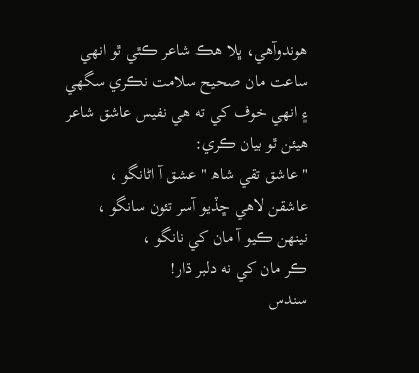هوندوآهي، ڀلا هڪ شاعر ڪٿي ٿو انهي ساعت مان صحيح سلامت نڪري سگهي ۽ انهي خوف کي ته هي نفيس عاشق شاعر هيئن ٿو بيان ڪري:
" عاشق تقي شاھ " عشق آ اڻانگو ،
عاشقن لاهي ڇڏيو آسر تئون سانگو ،
نينھن ڪيو آ مان کي نانگو ،
ڪر مان کي نه دلبر ڌار!
سندس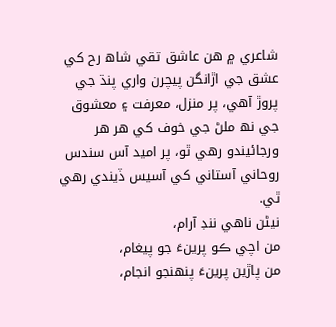شاعري ۾ هن عاشق تقي شاھ رح کي عشق جي اڙانگن پيچرن واري پنڌ جي پروڙ آهي، پر منزل، معرفت ۽ معشوق جي نھ ملڻ جي خوف کي هر هر ورجائيندو رهي ٿو، پر اميد آس سندس روحاني آستاني کي آسيس ڏيندي رهي ٿي.
نيڻن ناهي ننڊ آرام،
من اچي ڪو پرينءَ جو پيغام،
من پاڙين پرينءَ پنهنجو انجام،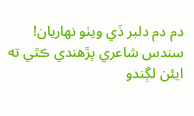دم دم دلبر ڏي ويٺو نهاريان!
سندس شاعري پڙهندي ڪٿي ته ايئن لڳندو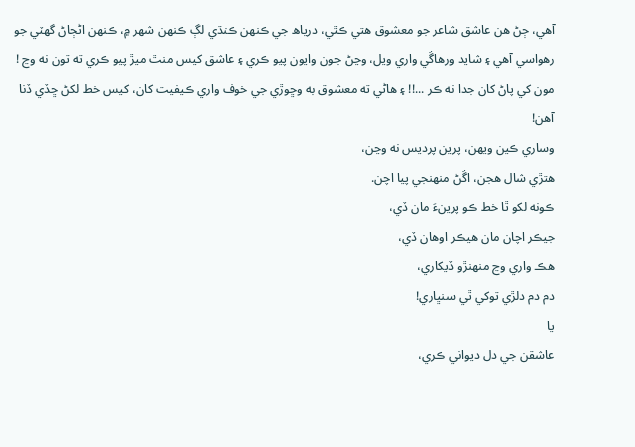آهي، ڄڻ هن عاشق شاعر جو معشوق هتي ڪٿي، درياھ جي ڪنهن ڪنڌي لڳ ڪنهن شهر ۾، ڪنهن اڻڄاڻ گهٽي جو رهواسي آهي ۽ شايد ورهاڱي واري ويل، وڃڻ جون وايون پيو ڪري ۽ عاشق کيس منٿ ميڙ پيو ڪري ته تون نه وڃ ! مون کي پاڻ کان جدا نه ڪر ...!! ۽ هاڻي ته معشوق به وڇوڙي جي خوف واري ڪيفيت کان، کيس خط لکڻ ڇڏي ڏنا آھن!
وساري ڪين ويهن، پرين پرديس نه وڃن،
هتڙي شال هجن، اڱڻ منهنجي پيا اچن.
ڪونه لکو ٿا خط ڪو پرينءَ مان ڏي،
جيڪر اچان مان هيڪر اوهان ڏي،
هڪ واري وڃ منهنڙو ڏيکاري،
دم دم دلڙي توکي ٿي سنڀاري!
يا
عاشقن جي دل ديواني ڪري،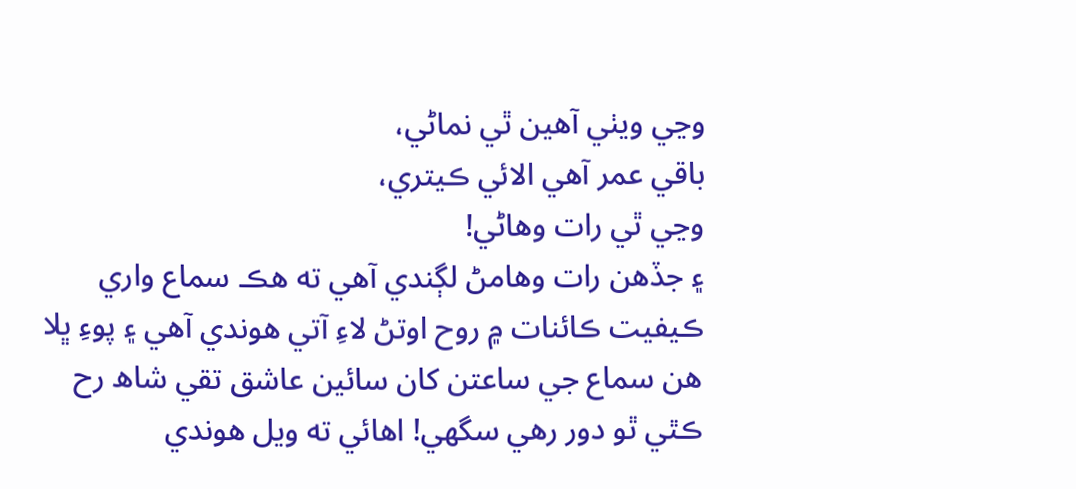وڃي ويٺي آهين ٿي نماڻي،
باقي عمر آهي الائي ڪيتري،
وڃي ٿي رات وهاڻي!
۽ جڏهن رات وهامڻ لڳندي آهي ته هڪ سماع واري ڪيفيت ڪائنات ۾ روح اوتڻ لاءِ آتي هوندي آهي ۽ پوءِ ڀلا هن سماع جي ساعتن کان سائين عاشق تقي شاھ رح ڪٿي ٿو دور رهي سگهي! اهائي ته ويل ھوندي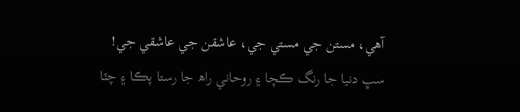آھي، مستن جي مستي جي، عاشقن جي عاشقي جي! سڀ دنيا جا رنگ ڪچا ۽ روحاني راھ جا رستا پڪا ۽ چٽا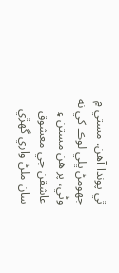ٿي پوندا آهن. مستي ۾ جهومڻ ڀلي لوڪ کي نه وڻي، پر هن مستن ۽ عاشقن جي معشوق سان ملڻ واري گهڙي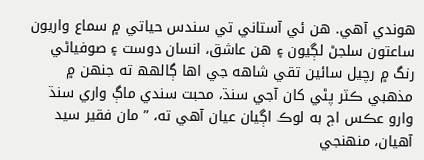هوندي آهي. هن ئي آستاني تي سندس حياتي ۾ سماع واريون ساعتون سلجڻ لڳيون ۽ هن عاشق، انسان دوست ۽ صوفياڻي رنگ ۾ رچيل سائين تقي شاهه جي اھا ڳالھھ ته جنهن ۾ مذهبي ڪٽر پڻي کان آجي سنڌ، محبت سندي ماڳ واري سنڌ وارو عڪس اڄ به لوڪ اڳيان عيان آهي ته، ” مان فقير سيد آهيان، منهنجي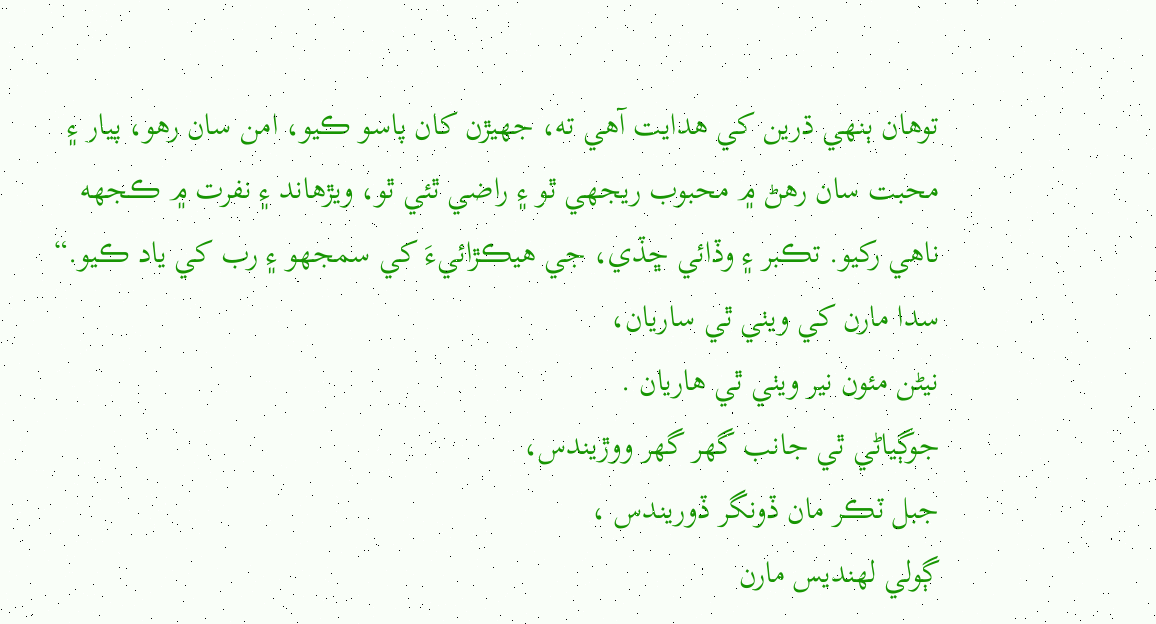توهان ٻنهي ڌرين کي هدايت آهي ته، جهيڙن کان پاسو ڪيو، امن سان رهو، پيار ۽ محبت سان رهڻ ۾ محبوب ريجھي ٿو ۽ راضي ٿئي ٿو، ويڙهاند ۽ نفرت ۾ ڪجهه ناهي رکيو. تڪبر ۽ وڏائي ڇڏي، جي هيڪڙائيءَ کي سمجھو ۽ رب کي ياد ڪيو.“
سدا مارن کي ويٺي ٿي ساريان،
نيڻن مئون نير ويٺي ٿي هاريان .
جوڳياڻي ٿي جانب گهر گهر ووڙيندس،
جبل ٽڪر مان ڏونگر ڏوريندس ،
ڳولي لهنديس مارن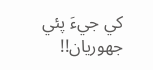کي جيءَ پئي جهوريان!!